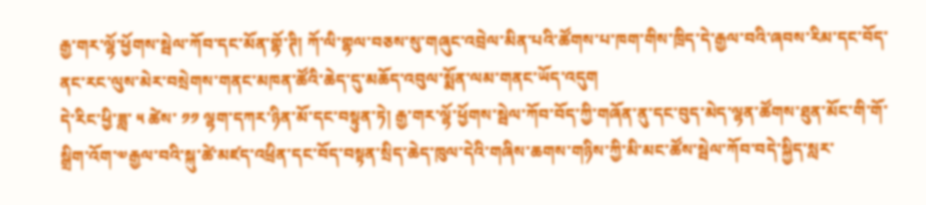རྒྱ་གར་ལྷོ་ཕྱོགས་སྦེལ་ཀོབ་དང་མོན་གྷོ་ཊི། ཀོ་ལི་གྷལ་བཅས་སུ་གཞུང་འབྲེལ་མིན་པའི་ཚོགས་པ་ཁག་གིས་ཁྲིད་དེ་རྒྱལ་བའི་ཞབས་རིམ་དང་བོད་ནང་རང་ལུས་མེར་བསྲེགས་གནང་མཁན་ཚོའི་ཆེད་དུ་མཆོད་འབུལ་སྨོན་ལམ་གནང་ཡོད་འདུག
དེ་རིང་ཕྱི་ཟླ་ ༥ ཚེས་ ༡༡ ལྷག་དཀར་ཉིན་མོ་དང་བསྟུན་ཏེ། རྒྱ་གར་ལྷོ་ཕྱོགས་སྦེལ་ཀོབ་བོད་ཀྱི་གཞོན་ནུ་དང་བུད་མེད་ལྷན་ཚོགས་ཐུན་མོང་གི་གོ་སྒྲིག་འོག་༧རྒྱལ་བའི་སྐུ་ཚེ་མཛད་འཕྲིན་དང་བོད་བསྟན་སྲིད་ཆེད་ཁུལ་དེའི་གཞིས་ཆགས་གཉིས་ཀྱི་མི་མང་ཚོས་སྦེལ་ཀོབ་བདེ་སྐྱིད་སླར་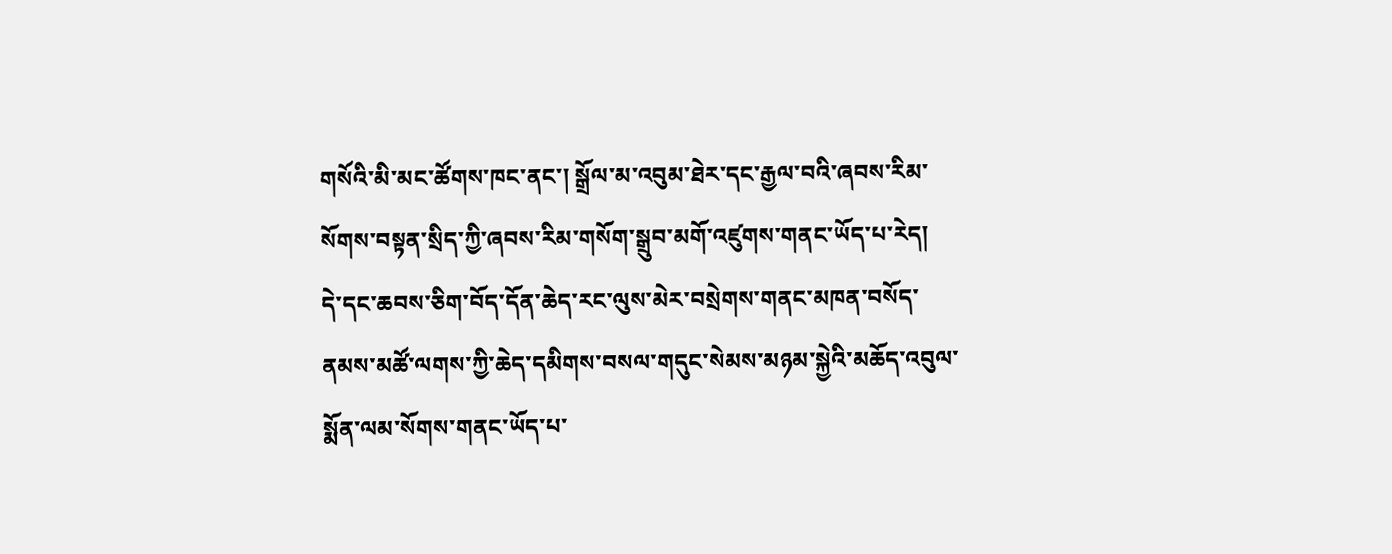གསོའི་མི་མང་ཚོགས་ཁང་ནང་། སྒྲོལ་མ་འབུམ་ཐེར་དང་རྒྱལ་བའི་ཞབས་རིམ་སོགས་བསྟན་སྲིད་ཀྱི་ཞབས་རིམ་གསོག་སྒྲུབ་མགོ་འཛུགས་གནང་ཡོད་པ་རེད།
དེ་དང་ཆབས་ཅིག་བོད་དོན་ཆེད་རང་ལུས་མེར་བསྲེགས་གནང་མཁན་བསོད་ནམས་མཚོ་ལགས་ཀྱི་ཆེད་དམིགས་བསལ་གདུང་སེམས་མཉམ་སྐྱེའི་མཆོད་འབུལ་སྨོན་ལམ་སོགས་གནང་ཡོད་པ་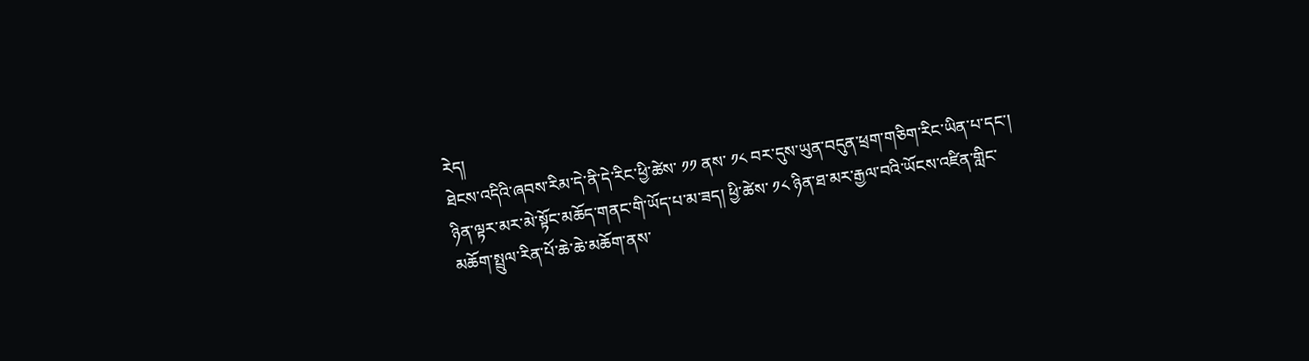རེད།
ཐེངས་འདིའི་ཞབས་རིམ་དེ་ནི་དེ་རིང་ཕྱི་ཚེས་ ༡༡ ནས་ ༡༨ བར་དུས་ཡུན་བདུན་ཕྲག་གཅིག་རིང་ཡིན་པ་དང་། ཉིན་ལྟར་མར་མེ་སྟོང་མཆོད་གནང་གི་ཡོད་པ་མ་ཟད། ཕྱི་ཚེས་ ༡༨ ཉིན་ཐ་མར་རྒྱལ་བའི་ཡོངས་འཛིན་གླིང་མཆོག་སྤྲུལ་རིན་པོ་ཆེ་ཆེ་མཆོག་ནས་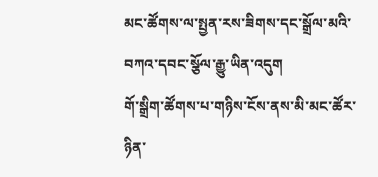མང་ཚོགས་ལ་སྤྱན་རས་ཟིགས་དང་སྒྲོལ་མའི་བཀའ་དབང་སྩོལ་རྒྱུ་ཡིན་འདུག
གོ་སྒྲིག་ཚོགས་པ་གཉིས་ངོས་ནས་མི་མང་ཚོར་ཉིན་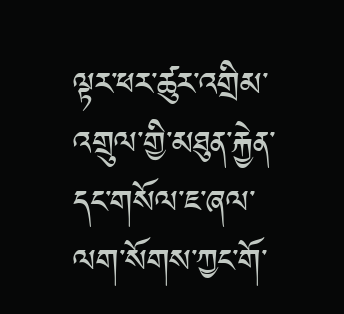ལྟར་ཕར་ཚུར་འགྲིམ་འགྲུལ་གྱི་མཐུན་རྐྱེན་དང་གསོལ་ཇ་ཞལ་ལག་སོགས་ཀྱང་གོ་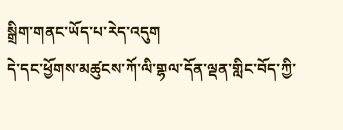སྒྲིག་གནང་ཡོད་པ་རེད་འདུག
དེ་དང་ཕྱོགས་མཚུངས་ཀོ་ལི་གྷལ་དོན་ལྡན་གླིང་བོད་ཀྱི་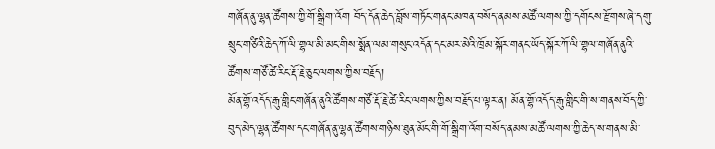གཞོན་ནུ་ལྷན་ཚོགས་ཀྱི་གོ་སྒྲིག་འོག བོད་དོན་ཆེད་བློས་གཏོང་གནང་མཁན་བསོད་ནམས་མཚོ་ལགས་ཀྱི་དགོངས་རྫོགས་ཞེ་དགུ་སྲུང་གཙིའི་ཆེད་ཀོ་ལི་གྷལ་མི་མང་གིས་སྨོན་ལམ་གསུང་འདོན་དང་མར་མེའི་ཁྲོམ་སྐོར་གནང་ཡོད་སྐོར་ཀོ་ལི་གྷལ་གཞོན་ནུའི་ཚོགས་གཙོ་ཚེ་རིང་རྡོ་རྗེ་ཅུང་ལགས་ཀྱིས་བརྗོད།
མོན་གྷོ་འདོད་རྒུ་གླིང་གཞོན་ནུའི་ཚོགས་གཙོ་རྡོ་རྗེ་ཚེ་རིང་ལགས་ཀྱིས་བརྗོད་པ་ལྟར་ན། མོན་གྷོ་འདོད་རྒུ་གླིང་གི་ས་གནས་བོད་ཀྱི་བུད་མེད་ལྷན་ཚོགས་དང་གཞོན་ནུ་ལྷན་ཚོགས་གཉིས་ཐུན་མོང་གི་གོ་སྒྲིག་འོག་བསོད་ནམས་མཚོ་ལགས་ཀྱི་ཆེད་ས་གནས་མི་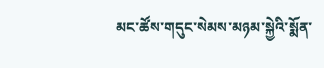མང་ཚོས་གདུང་སེམས་མཉམ་སྐྱེའི་སྨོན་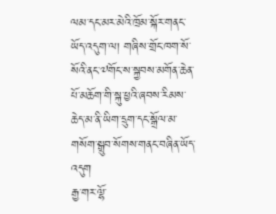ལམ་དང་མར་མེའི་ཁྲོམ་སྐོར་གནང་ཡོད་འདུག་ལ། གཞིས་གྲོང་ཁག་སོ་སོའི་ནང་༧གོང་ས་སྐྱབས་མགོན་ཆེན་པོ་མཆོག་གི་སྐུ་ཕྱའི་ཞབས་རིམས་ཆེད་མ་ནི་ཡིག་དྲུག་དང་སྒྲོལ་མ་གསོག་སྒྲུབ་སོགས་གནང་བཞིན་ཡོད་འདུག
རྒྱ་གར་ལྷོ་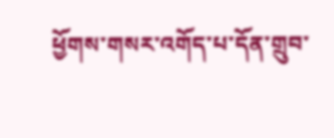ཕྱོགས་གསར་འགོད་པ་དོན་གྲུབ་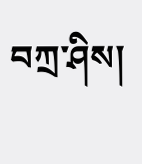བཀྲ་ཤིས།